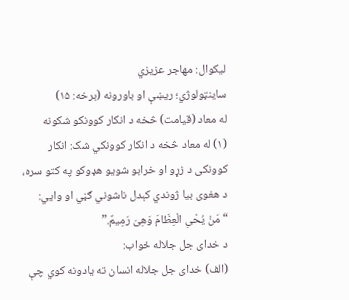لیکوال: مهاجر عزیزي
ساینټولوژي؛ ریښې او باورونه (برخه: ۱۵)
له معاد (قیامت) څخه د انکار کوونکو شکونه
(۱) له معاد څخه د انکار کوونکي شک: انکار کوونکی د زړو او خرابو شویو هډوکو په کتو سره، د هغوی بیا ژوندي کېدل ناشوني ګڼي او وايي: “مَنْ یُحْیِ الْعِظَامَ وَهِیَ رَمِیمٌ.”
د خدای جل جلاله ځواب:
(الف) خدای جل جلاله انسان ته یادونه کوي چې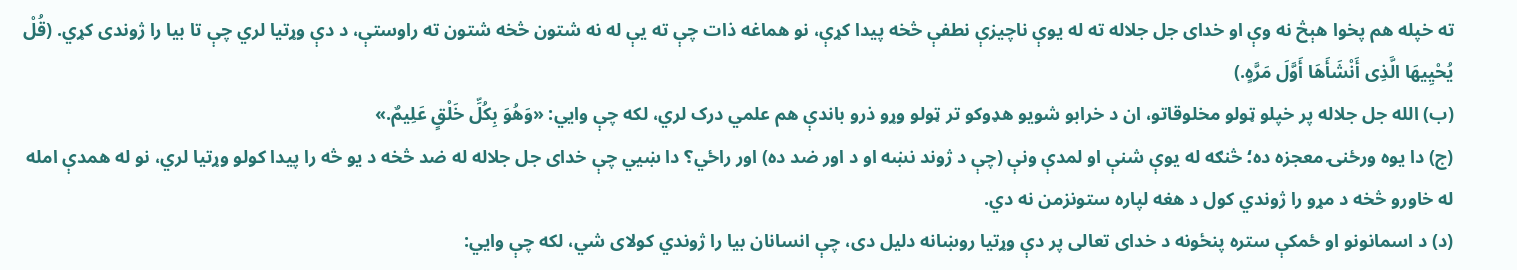ته خپله هم پخوا هېڅ نه وې او خدای جل جلاله ته له یوې ناچیزې نطفې څخه پیدا کړې، نو هماغه ذات چې ته یې له نه شتون څخه شتون ته راوستې، د دې وړتیا لري چې تا بیا را ژوندی کړي. (قُلْ یُحْیِیهَا الَّذِی أَنْشَأَهَا أَوَّلَ مَرَّهٍ.)
(ب) الله جل جلاله پر خپلو ټولو مخلوقاتو، ان د خرابو شویو هډوکو تر ټولو وړو ذرو باندې هم علمي درک لري، لکه چې وايي: «وَهُوَ بِکُلِّ خَلْقٍ عَلِیمٌ.»
(ج) دا یوه ورځنۍ معجزه ده؛ څنګه له یوې شنې او لمدې ونې (چې د ژوند نښه او د اور ضد ده) اور راځي؟ دا ښيي چې خدای جل جلاله له ضد څخه د یو څه را پیدا کولو وړتیا لري، نو له همدې امله له خاورو څخه د مړو را ژوندي کول د هغه لپاره ستونزمن نه دي.
(د) د اسمانونو او ځمکې ستره پنځونه د خدای تعالی پر دې وړتیا روښانه دليل دی، چې انسانان بیا را ژوندي کولای شي، لکه چې وايي: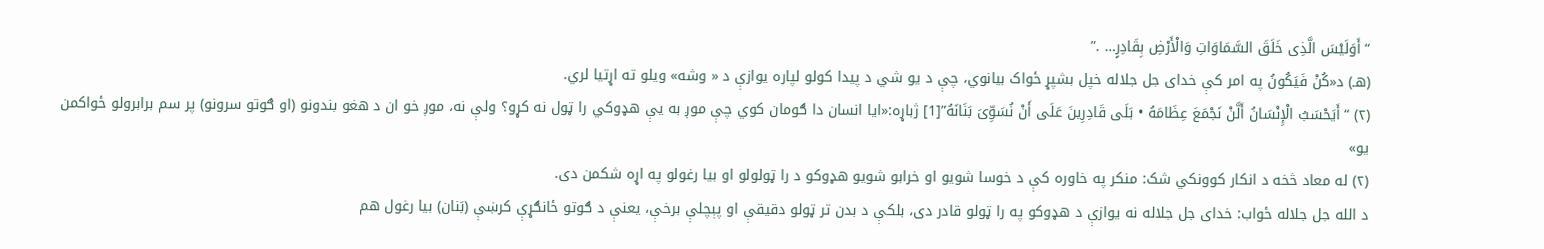“أَوَلَیْسَ الَّذِی خَلَقَ السَّمَاوَاتِ وَالْأَرْضِ بِقَادِرٍ… .”
(هـ) د«کُنْ فَیَکُونُ په امر کې خدای جل جلاله خپل بشپړ ځواک بیانوي، چې د یو شي د پیدا کولو لپاره یوازې د « وشه» ویلو ته اړتیا لري.
(۲) “أَیَحْسَبُ الْإِنْسَانُ أَلَّنْ نَجْمَعَ عِظَامَهُ • بَلَى قَادِرِینَ عَلَى أَنْ نُسَوِّیَ بَنَانَهُ”[1] ژباړه:«ايا انسان دا ګومان کوي چې موږ به يې هډوکي را ټول نه کړو؟ ولې نه، موږ خو ان د هغو بندونو (او ګوتو سرونو) پر سم برابرولو ځواکمن يو»
(۲) له معاد څخه د انکار کوونکي شک: منکر په خاوره کې د خوسا شویو او خرابو شويو هډوکو د را ټولولو او بیا رغولو په اړه شکمن دی.
د الله جل جلاله ځواب: خدای جل جلاله نه یوازې د هډوکو په را ټولو قادر دی، بلکې د بدن تر ټولو دقیقې او پېچلې برخې، یعنې د ګوتو ځانګړې کرښې (بَنان) بیا رغول هم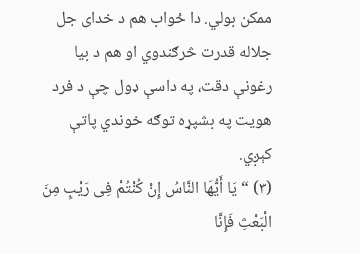ممکن بولي. دا ځواب هم د خدای جل جلاله قدرت څرګندوي او هم د بیا رغونې دقت، په داسې ډول چې د فرد هویت په بشپړه توګه خوندي پاتې کېږي.
(۳) “یَا أَیُّهَا النَّاسُ إِنْ کُنْتُمْ فِی رَیْبٍ مِنَ الْبَعْثِ فَإِنَّا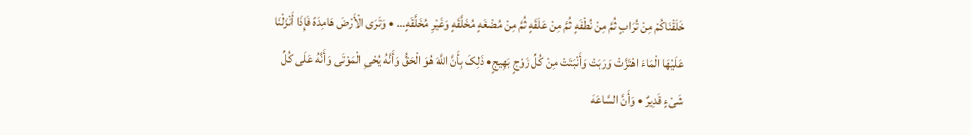خَلَقْنَاکُمْ مِنْ تُرَابٍ ثُمَّ مِنْ نُطْفَهٍ ثُمَّ مِنْ عَلَقَهٍ ثُمَّ مِنْ مُضْغَهٍ مُخَلَّقَهٍ وَغَیْرِ مُخَلَّقَهٍ… • وَتَرَى الْأَرْضَ هَامِدَهً فَإِذَا أَنْزَلْنَا عَلَیْهَا الْمَاءَ اهْتَزَّتْ وَرَبَتْ وَأَنْبَتَتْ مِنْ کُلِّ زَوْجٍ بَهِیجٍ• ذَلِکَ بِأَنَّ اللَّهَ هُوَ الْحَقُّ وَأَنَّهُ یُحْیِ الْمَوْتَى وَأَنَّهُ عَلَى کُلِّ شَیْءٍ قَدِیرٌ • وَأَنَّ السَّاعَهَ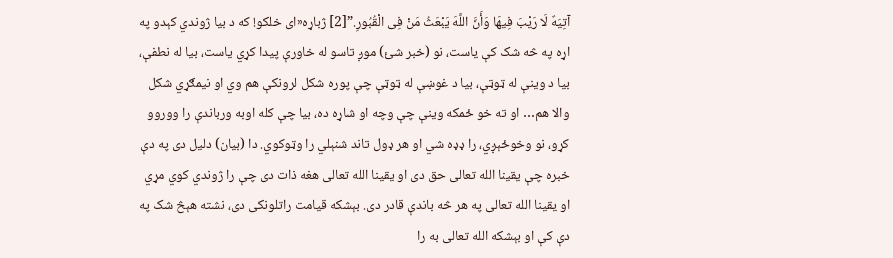آتِیَهٌ لَا رَیْبَ فِیهَا وَأَنَّ اللَّهَ یَبْعَثُ مَنْ فِی الْقُبُورِ.”[2] ژباړه«ای خلکو! که د بيا ژوندي کېدو په اړه په څه شک کې ياست، نو (خبر شئ) موږ تاسو له خاورې پيدا کړي ياست، بيا له نطفې، بيا د وينې له ټوټې، بيا د غوښې له ټوټې چې پوره شکل لرونکې هم وي او نيمګړي شکل والا هم… او ته خو ځمکه وينې چې وچه او شاړه ده، بيا چې کله اوبه ورباندې را ووروو کړو، نو وخوځېږي، را ډډه شي او هر ډول تاند شنېلي را وټوکوي. دا (بيان) دليل دی په دې خبره چې يقينا الله تعالی حق دی او یقينا الله تعالی هغه ذات دی چې را ژوندي کوي مړي او يقينا الله تعالی په هر څه باندې قادر دی. بېشکه قيامت راتلونکی دی، نشته هېڅ شک په دې کې او بېشکه الله تعالی به را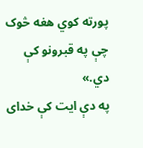پورته کوي هغه څوک چې په قبرونو کې دي.»
په دې ایت کې خدای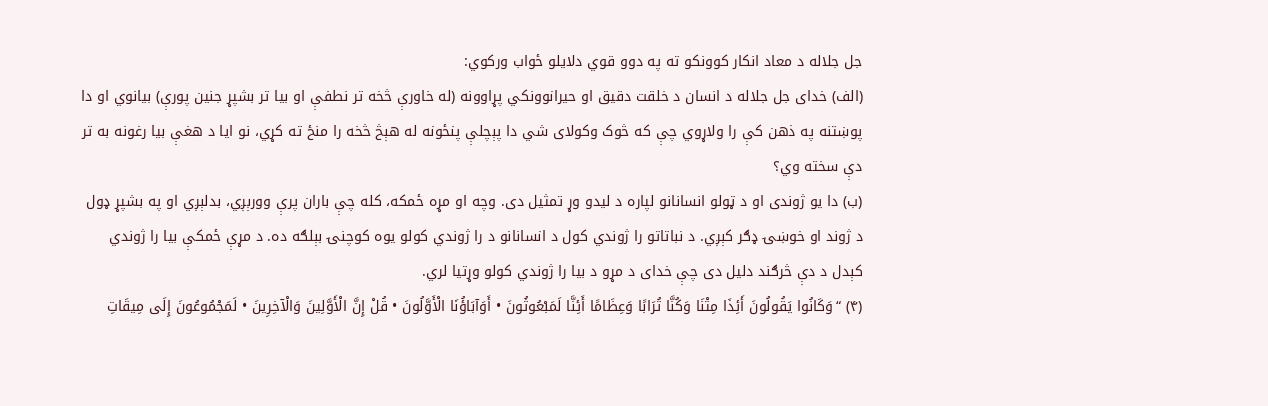جل جلاله د معاد انکار کوونکو ته په دوو قوي دلايلو ځواب ورکوي:
(الف) خدای جل جلاله د انسان د خلقت دقیق او حیرانوونکي پړاوونه (له خاورې څخه تر نطفې او بیا تر بشپړ جنین پورې) بیانوي او دا پوښتنه په ذهن کې را ولاړوي چې که څوک وکولای شي دا پېچلې پنځونه له هېڅ څخه را منځ ته کړي، نو ایا د هغې بیا رغونه به تر دې سخته وي؟
(ب) دا یو ژوندی او د ټولو انسانانو لپاره د لیدو وړ تمثیل دی. وچه او مړه ځمکه، کله چې باران پرې وورېږي، بدلېږي او په بشپړ ډول د ژوند او خوښۍ ډګر کېږي. د نباتاتو را ژوندي کول د انسانانو د را ژوندي کولو یوه کوچنۍ بېلګه ده. د مړې ځمکې بیا را ژوندي کېدل د دې څرګند دلیل دی چې خدای د مړو د بیا را ژوندي کولو وړتیا لري.
(۴) “وَکَانُوا یَقُولُونَ أَئِذَا مِتْنَا وَکُنَّا تُرَابًا وَعِظَامًا أَئِنَّا لَمَبْعُوثُونَ • أَوَآبَاؤُنَا الْأَوَّلُونَ • قُلْ إِنَّ الْأَوَّلِینَ وَالْآخِرِینَ • لَمَجْمُوعُونَ إِلَى مِیقَاتِ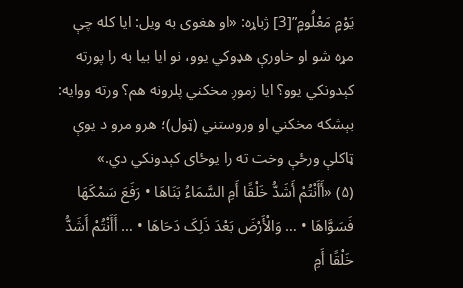یَوْمٍ مَعْلُومٍ”[3] ژباړه: «او هغوی به ويل: ايا کله چې مړه شو او خاورې هډوکي يوو، نو ايا بيا به را پورته کېدونکي يوو؟ ايا زموږ مخکني پلرونه هم؟ ورته ووايه: بېشکه مخکني او وروستني (ټول)؛ هرو مرو د يوې ټاکلې ورځې وخت ته را يوځای کېدونکي دي.»
(۵) «أَأَنْتُمْ أَشَدُّ خَلْقًا أَمِ السَّمَاءُ بَنَاهَا • رَفَعَ سَمْکَهَا فَسَوَّاهَا • … وَالْأَرْضَ بَعْدَ ذَلِکَ دَحَاهَا • … أَأَنْتُمْ أَشَدُّ خَلْقًا أَمِ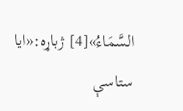السَّمَاءُ»[4] ژباړه:«ايا ستاسې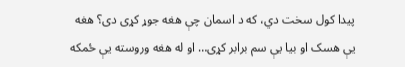پيدا کول سخت دي، که د اسمان چې هغه جوړ کړی دی؟ هغه يې هسک او بيا يې سم برابر کړی… او له هغه وروسته يې ځمکه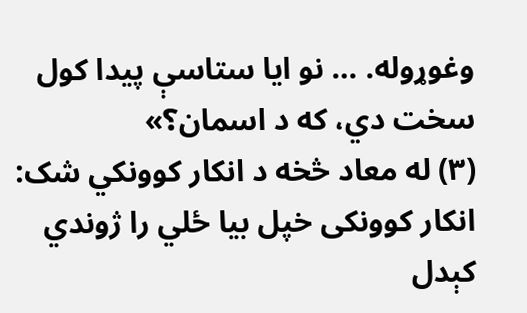وغوړوله. … نو ايا ستاسې پيدا کول سخت دي، که د اسمان؟»
(۳) له معاد څخه د انکار کوونکي شک: انکار کوونکی خپل بیا ځلي را ژوندي کېدل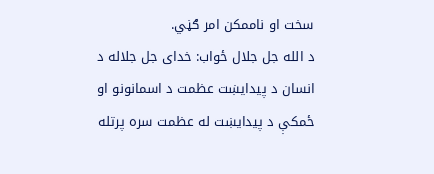سخت او ناممکن امر ګڼي.
د الله جل جلال ځواب: خدای جل جلاله د انسان د پیدایښت عظمت د اسمانونو او ځمکې د پیدایښت له عظمت سره پرتله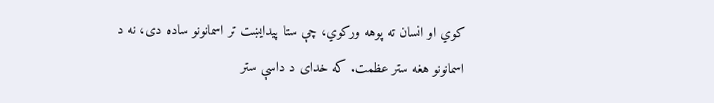کوي او انسان ته پوهه ورکوي، چې ستا پیدایښت تر اسمانونو ساده دی، نه د اسمانونو هغه ستر عظمت. که خدای د داسې ستر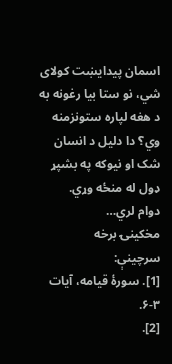اسمان پیدایښت کولای شي، نو ستا بیا رغونه به د هغه لپاره ستونزمنه وي؟ دا دلیل د انسان شک او نیوکه په بشپړ ډول له منځه وړي.
دوام لري…
مخکینۍ برخه
سرچینې:
[1]. سورۀ قیامه، آیات ۳-۶.
[2].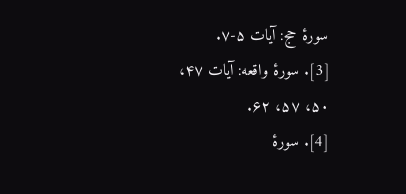سورۀ حج: آیات ۵-۷.
[3]. سورۀ واقعه: آیات ۴۷، ۵۰، ۵۷، ۶۲.
[4]. سورۀ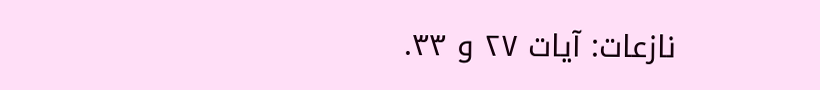نازعات: آیات ۲۷ و ۳۳.